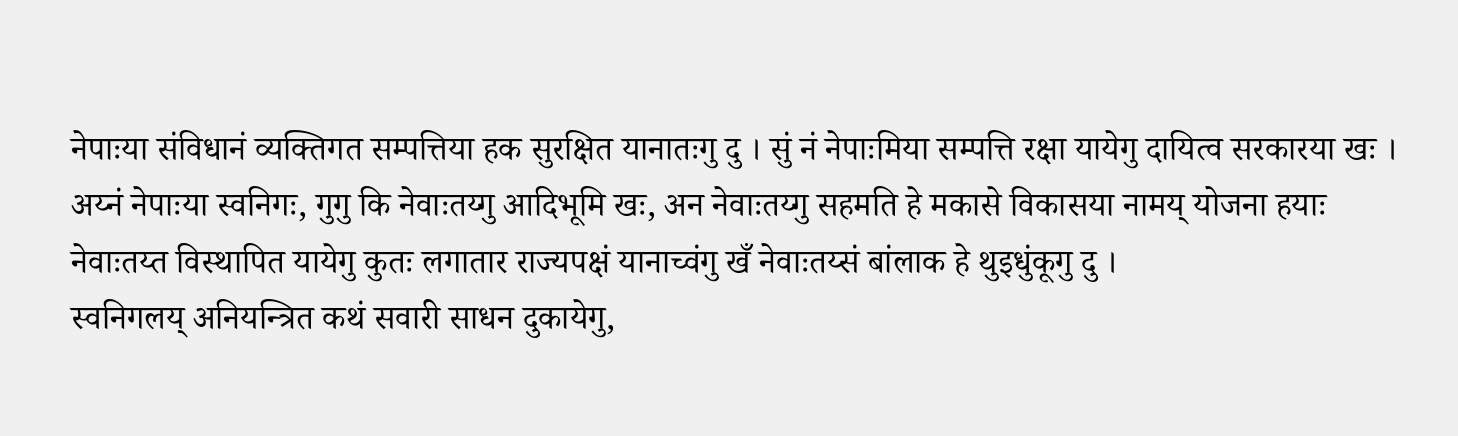नेपाःया संविधानं व्यक्तिगत सम्पत्तिया हक सुरक्षित यानातःगु दु । सुं नं नेपाःमिया सम्पत्ति रक्षा यायेगु दायित्व सरकारया खः । अय्नं नेपाःया स्वनिगः, गुगु कि नेवाःतय्गु आदिभूमि खः, अन नेवाःतय्गु सहमति हे मकासे विकासया नामय् योजना हयाः नेवाःतय्त विस्थापित यायेगु कुतः लगातार राज्यपक्षं यानाच्वंगु खँ नेवाःतय्सं बांलाक हे थुइधुंकूगु दु ।
स्वनिगलय् अनियन्त्रित कथं सवारी साधन दुकायेगु,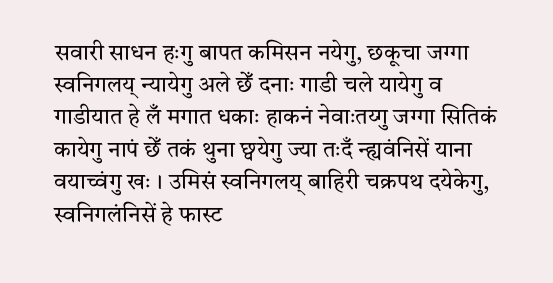सवारी साधन हःगु बापत कमिसन नयेगु, छकूचा जग्गा स्वनिगलय् न्यायेगु अले छेँ दनाः गाडी चले यायेगु व गाडीयात हे लँ मगात धकाः हाकनं नेवाःतय्गु जग्गा सितिकं कायेगु नापं छेँ तकं थुना छ्वयेगु ज्या तःदँ न्ह्यवंनिसें याना वयाच्वंगु खः । उमिसं स्वनिगलय् बाहिरी चक्रपथ दयेकेगु, स्वनिगलंनिसें हे फास्ट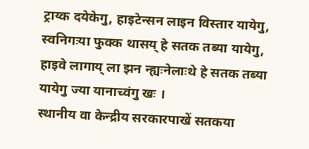ट्राय्क दयेकेगु, हाइटेन्सन लाइन विस्तार यायेगु, स्वनिगःया फुक्क थासय् हे सतक तब्या यायेगु, हाइवे लागाय् ला झन न्ह्यःनेलाःथे हे सतक तब्या यायेगु ज्या यानाच्वंगु खः ।
स्थानीय वा केन्द्रीय सरकारपाखें सतकया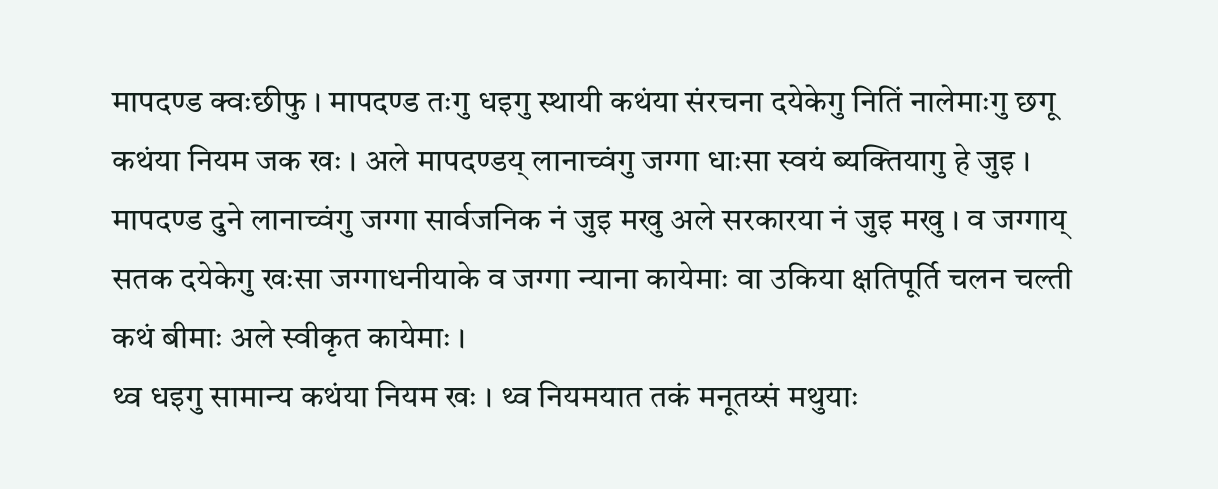मापदण्ड क्वःछीफु । मापदण्ड तःगु धइगु स्थायी कथंया संरचना दयेकेगु नितिं नालेमाःगु छगू कथंया नियम जक खः । अले मापदण्डय् लानाच्वंगु जग्गा धाःसा स्वयं ब्यक्तियागु हे जुइ । मापदण्ड दुने लानाच्वंगु जग्गा सार्वजनिक नं जुइ मखु अले सरकारया नं जुइ मखु । व जग्गाय् सतक दयेकेगु खःसा जग्गाधनीयाके व जग्गा न्याना कायेमाः वा उकिया क्षतिपूर्ति चलन चल्ती कथं बीमाः अले स्वीकृत कायेमाः ।
थ्व धइगु सामान्य कथंया नियम खः । थ्व नियमयात तकं मनूतय्सं मथुयाः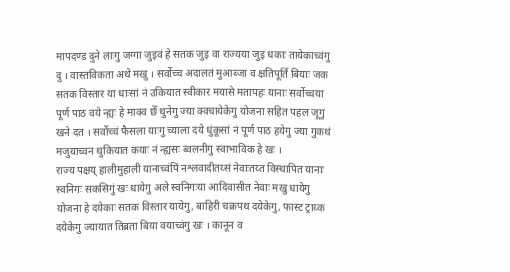मापदण्ड दुने लाःगु जग्गा जुइवं हे सतक जुइ वा राज्यया जुइ धकाः तायेकाच्वंगु दु । वास्तविकता अथे मखु । सर्वोच्च अदालतं मुआब्जा व क्षतिपूर्ति बियाः जक सतक विस्तार या धाःसां नं उकियात स्वीकार मयासे मतापहः यानाः सर्वोच्चया पूर्ण पाठ वये न्ह्यः हे माक्व छेँ थुनेगु ज्या क्वचायेकेगु योजना सहित पहल जूगु खने दत । सर्वोच्चं फैसला याःगु च्याला दये धुंकूसां नं पूर्ण पाठ हयेगु ज्या गुकथं मजुयाच्वन थुकियात कयाः नं न्ह्यसः ब्वलनीगु स्वाभाविक हे खः ।
राज्य पक्षय् हालीमुहाली यानाच्वंपिं नश्लवादीतय्सं नेवाःतय्त विस्थापित यानाः स्वनिगः सकसिगुं खः धायेगु अले स्वनिगःया आदिवासीत नेवाः मखु धायेगु योजना हे दयेकाः सतक विस्तार यायेगु, बाहिरी चक्रपथ दयेकेगु, फास्ट ट्राय्क दयेकेगु ज्यायात तिब्रता बिया वयाच्वंगु खः । कानून व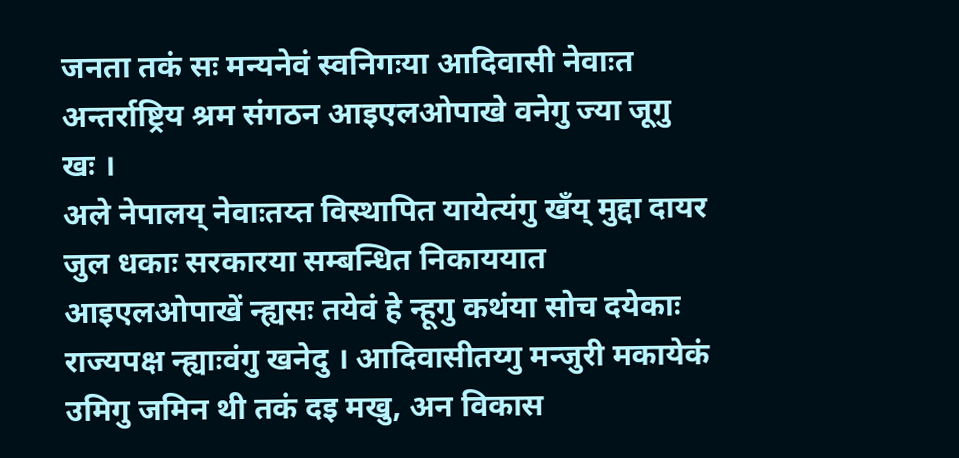जनता तकं सः मन्यनेवं स्वनिगःया आदिवासी नेवाःत अन्तर्राष्ट्रिय श्रम संगठन आइएलओपाखे वनेगु ज्या जूगु खः ।
अले नेपालय् नेवाःतय्त विस्थापित यायेत्यंगु खँय् मुद्दा दायर जुल धकाः सरकारया सम्बन्धित निकाययात आइएलओपाखें न्ह्यसः तयेवं हे न्हूगु कथंया सोच दयेकाः राज्यपक्ष न्ह्याःवंगु खनेदु । आदिवासीतय्गु मन्जुरी मकायेकं उमिगु जमिन थी तकं दइ मखु, अन विकास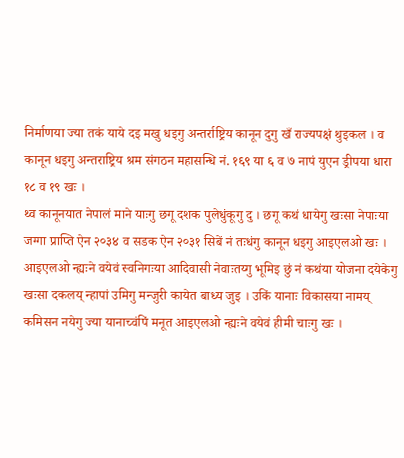निर्माणया ज्या तकं याये दइ मखु धइगु अन्तर्राष्ट्रिय कानून दुगु खँ राज्यपक्षं थुइकल । व कानून धइगु अन्तराष्ट्रिय श्रम संगठन महासन्धि नं. १६९ या ६ व ७ नापं युएन ड्रीपया धारा १८ व १९ खः ।
थ्व कानूनयात नेपालं माने याःगु छगू दशक पुलेधुंकूगु दु । छगू कथं धायेगु खःसा नेपाःया जग्गा प्राप्ति ऐन २०३४ व सडक ऐन २०३१ सिबें नं तःधंगु कानून धइगु आइएलओ खः । आइएलओ न्ह्यःने वयेवं स्वनिगःया आदिवासी नेवाःतय्गु भूमिइ छुं नं कथंया योजना दयेकेगु खःसा दकलय् न्हापां उमिगु मन्जुरी कायेत बाध्य जुइ । उकिं यानाः विकासया नामय् कमिसन नयेगु ज्या यानाच्वंपिं मनूत आइएलओ न्ह्यःने वयेवं हीमी चाःगु खः ।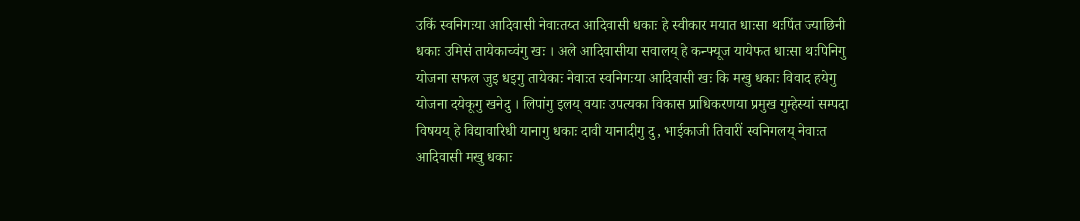उकिं स्वनिगःया आदिवासी नेवाःतय्त आदिवासी धकाः हे स्वीकार मयात धाःसा थःपिंत ज्याछिनी धकाः उमिसं तायेकाच्वंगु खः । अले आदिवासीया सवालय् हे कन्फ्यूज यायेफत धाःसा थःपिनिगु योजना सफल जुइ धइगु तायेकाः नेवाःत स्वनिगःया आदिवासी खः कि मखु धकाः विवाद हयेगु योजना दयेकूगु खनेदु । लिपांगु इलय् वयाः उपत्यका विकास प्राधिकरणया प्रमुख गुम्हेस्यां सम्पदा विषयय् हे विद्यावारिधी यानागु धकाः दावी यानादीगु दु, भाईकाजी तिवारीं स्वनिगलय् नेवाःत आदिवासी मखु धकाः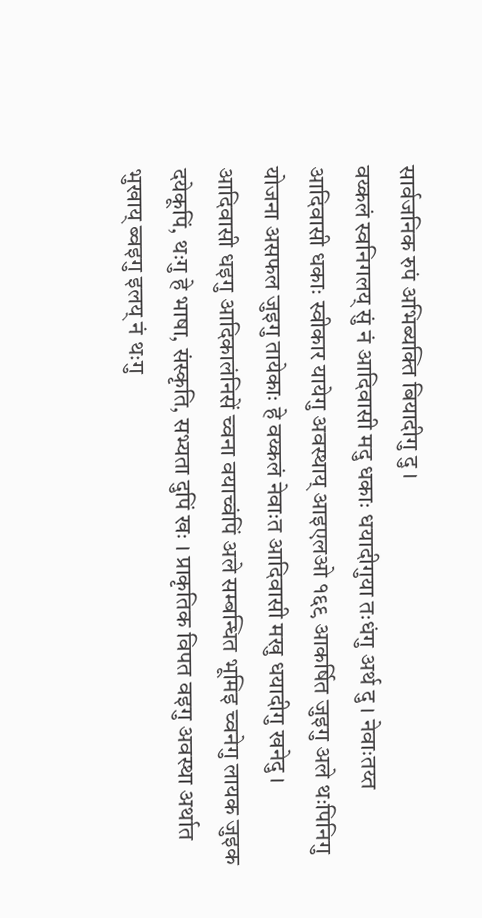सार्वजनिक रुपं अभिब्यक्ति बियादीगु दु ।
वय्कलं स्वनिगलय् सुं नं आदिवासी मदु धकाः धयादीगुया तःधंगु अर्थ दु । नेवाःतय्त आदिवासी धकाः स्वीकार यायेगु अवस्थाय् आइएलओ १६९ आकर्षित जुइगु अले थःपिनिगु योजना असफल जुइगु तायेकाः हे वय्कलं नेवाःत आदिवासी मखु धयादीगु खनेदु । आदिवासी धइगु आदिकालंनिसें च्वना वयाच्वंपिं अले सम्बन्धित भूमिइ च्वनेगु लायक जुइक दयेकूपिं, थःगु हे भाषा, संस्कृति, सभ्यता दुपिं खः । प्राकृतिक विपत वइगु अवस्था अर्थात भुखाय् ब्वइगु इलय् नं थःगु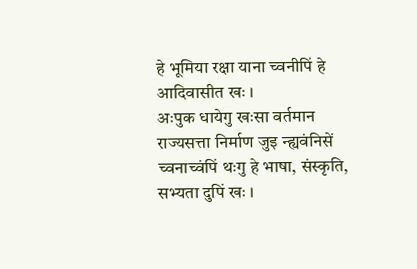हे भूमिया रक्षा याना च्वनीपिं हे आदिवासीत खः ।
अःपुक धायेगु खःसा वर्तमान राज्यसत्ता निर्माण जुइ न्ह्यवंनिसें च्वनाच्वंपिं थःगु हे भाषा, संस्कृति, सभ्यता दुपिं खः ।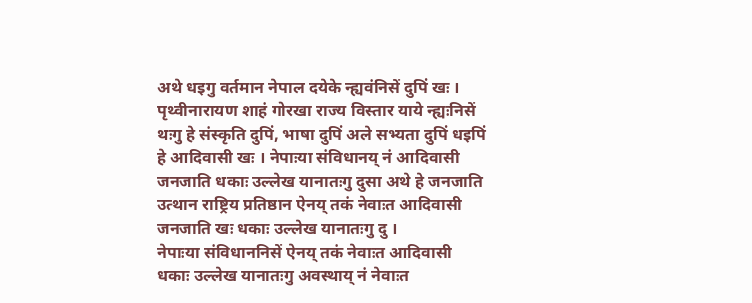अथे धइगु वर्तमान नेपाल दयेके न्ह्यवंनिसें दुपिं खः । पृथ्वीनारायण शाहं गोरखा राज्य विस्तार याये न्ह्यःनिसें थःगु हे संस्कृति दुपिं, भाषा दुपिं अले सभ्यता दुपिं धइपिं हे आदिवासी खः । नेपाःया संविधानय् नं आदिवासी जनजाति धकाः उल्लेख यानातःगु दुसा अथे हे जनजाति उत्थान राष्ट्रिय प्रतिष्ठान ऐनय् तकं नेवाःत आदिवासी जनजाति खः धकाः उल्लेख यानातःगु दु ।
नेपाःया संविधाननिसें ऐनय् तकं नेवाःत आदिवासी धकाः उल्लेख यानातःगु अवस्थाय् नं नेवाःत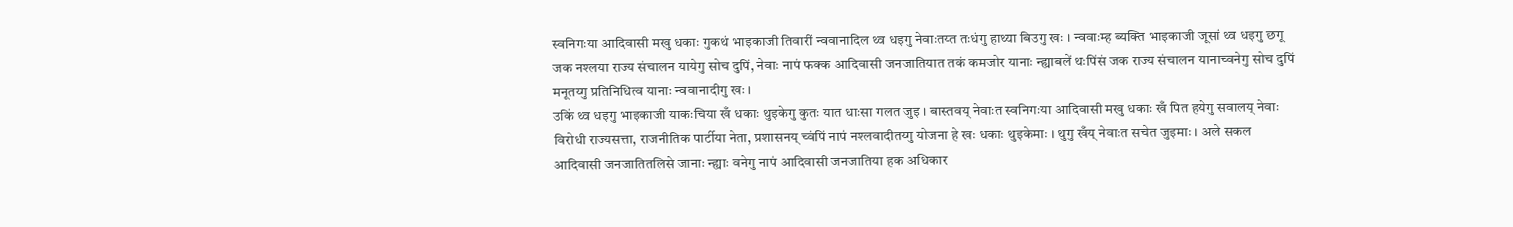स्वनिगःया आदिवासी मखु धकाः गुकथं भाइकाजी तिवारीं न्ववानादिल थ्व धइगु नेवाःतय्त तःधंगु हाथ्या बिउगु खः । न्ववाःम्ह ब्यक्ति भाइकाजी जूसां थ्व धइगु छगू जक नश्लया राज्य संचालन यायेगु सोच दुपिं, नेवाः नापं फक्क आदिवासी जनजातियात तकं कमजोर यानाः न्ह्याबलें थःपिंसं जक राज्य संचालन यानाच्वनेगु सोच दुपिं मनूतय्गु प्रतिनिधित्व यानाः न्ववानादीगु खः ।
उकिं थ्व धइगु भाइकाजी याकःचिया खँ धकाः थुइकेगु कुतः यात धाःसा गलत जुइ । बास्तवय् नेवाःत स्वनिगःया आदिवासी मखु धकाः खँ पित हयेगु सवालय् नेवाः विरोधी राज्यसत्ता, राजनीतिक पार्टीया नेता, प्रशासनय् च्वंपिं नापं नश्लवादीतय्गु योजना हे खः धकाः थुइकेमाः । थुगु खँय् नेवाःत सचेत जुइमाः । अले सकल आदिवासी जनजातितलिसे जानाः न्ह्याः वनेगु नापं आदिवासी जनजातिया हक अधिकार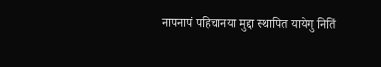नापनापं पहिचानया मुद्दा स्थापित यायेगु नितिं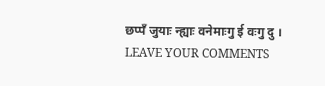छप्पँ जुयाः न्ह्याः वनेमाःगु ई वःगु दु ।
LEAVE YOUR COMMENTS